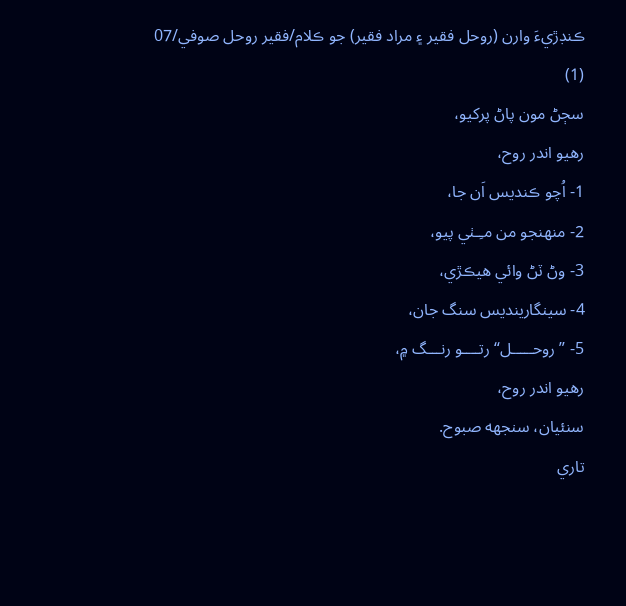ڪنڊڙيءَ وارن (روحل فقير ۽ مراد فقير) جو ڪلام/فقير روحل صوفي/07
(1)
سڄڻ مون پاڻ پرکيو،
رهيو اندر روح،
1- اُچو ڪنديس اَن جا،
2- منهنجو من مـِـٺي پيو،
3- وڻ ٽڻ وائي هيڪڙي،
4- سينگارينديس سنگ جان،
5- ”روحـــــل“ رتــــو رنـــگ ۾،
رهيو اندر روح،
سنئيان، سنجهه صبوح.
تاري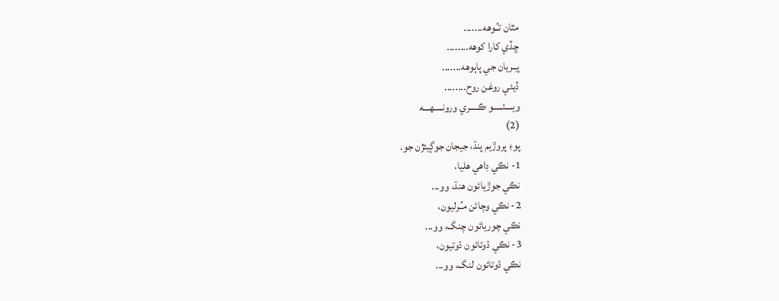مٿان تـُـوهه.......
ڇڏي کارا کوهه........
پـِـريان جي پاٻوهه.......
ڏيئي روغن روح........
ويــــٺـــــو ڪـــــري ورونـــــهـــه
(2)
پوءِ پروڙيم پنڌ، جيجان جوڳيئڙن جو.
1- نڪي ڊاهي هليا،
نڪي جوڙيائون هنڌ، وو...
2- نڪي وڄائن مـُـرليون،
نڪي چوريائون چنگ، وو...
3- نڪي ڌوتائون ڌوتيون،
نڪي ڌوتائون لنگ، وو...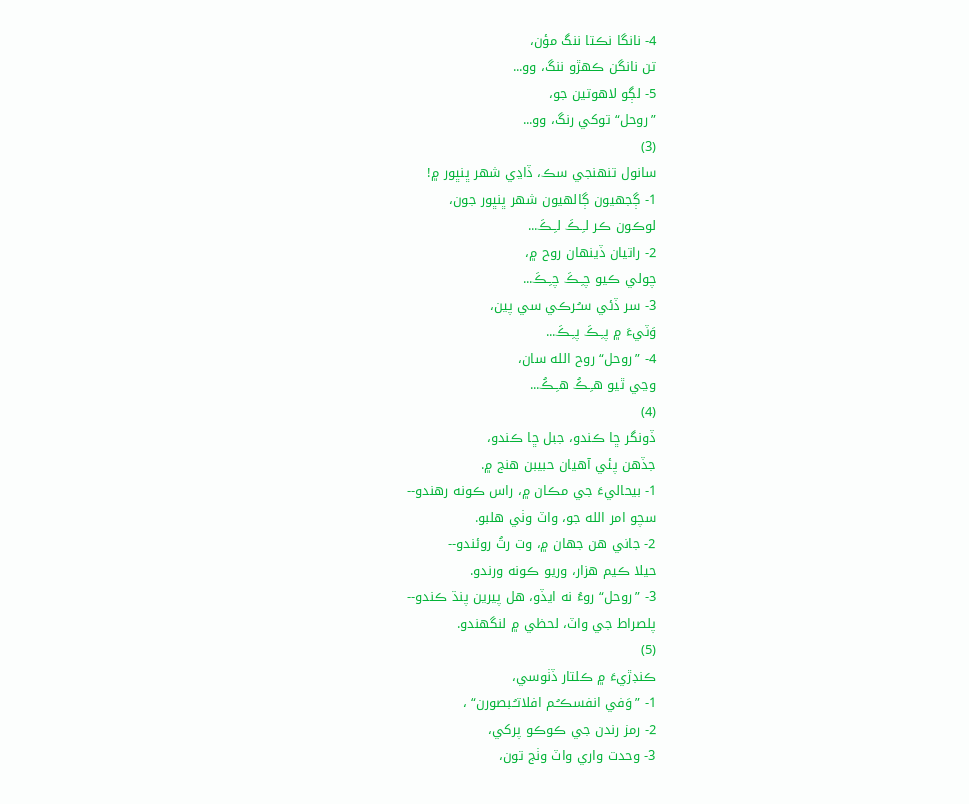4- نانگا نڪتا ننگ مؤن،
تن نانگن ڪهڙو ننگ، وو...
5- لڳو لاهوتين جو،
”روحل“ توکي رنگ، وو...
(3)
سانول تنهنجي سڪ، ڏاڍي شهر ڀنڀور ۾!
1- ڳجهيون ڳالهيون شهر ڀنڀور جون،
لوڪون ڪر لـِـڪَ لـِـڪَ...
2- راتيان ڏينهان روح ۾،
چولي ڪيو چـِـڪَ چـِـڪَ...
3- سر ڏئي سـُـرڪي سي پين،
وَٽيءَ ۾ پـِـڪَ پـِـڪَ...
4- ”روحل“ روح الله سان،
وڃي ٿيو هـِـڪُ هـِـڪُ...
(4)
ڏونگر ڇا ڪندو، جبل ڇا ڪندو،
جڏهن پئي آهيان حبيبن هنج ۾.
1- بيحاليءَ جي مڪان ۾، راس ڪونه رهندو--
سچو امر الله جو، واٽ وٺي هلبو.
2- جاني هن جهان ۾، وت رتُ روئندو--
حيلا ڪيم هزار، وريو ڪونه ورندو.
3- ”روحل“ روءُ نه ايڏو، هل پيرين پنڌ ڪندو--
پلصراط جي واٽ، لحظي ۾ لنگهندو.
(5)
ڪنڊڙيءَ ۾ ڪلتار ڏٺوسي،
1- ”وَفي انفسڪـُـم افلاتـُـبصورن“ ،
2- رمز رندن جي ڪوڪو پرکي،
3- وحدت واري واٽ وٺج تون،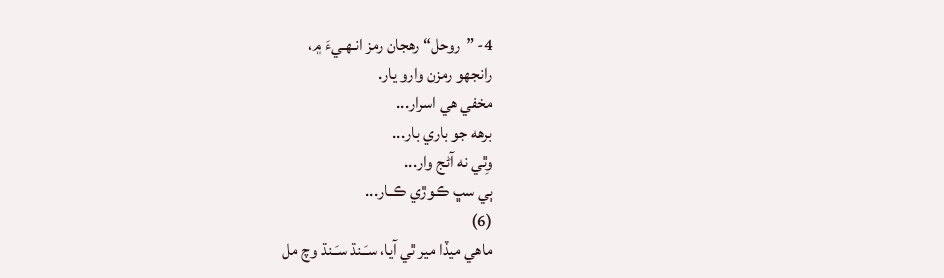4- ”روحل“ رهجان رمز انـهـيءَ ۾،
رانجهو رمزن وارو يار.
مخفي هي اسرار...
برهه جو باري بار...
وِٿي نه آڻج وار...
ٻي سڀ ڪـوڙي ڪــار...
(6)
ماهي ميڏا مير ٿي آيا، سـَـنڌ سـَـنڌ وچ مل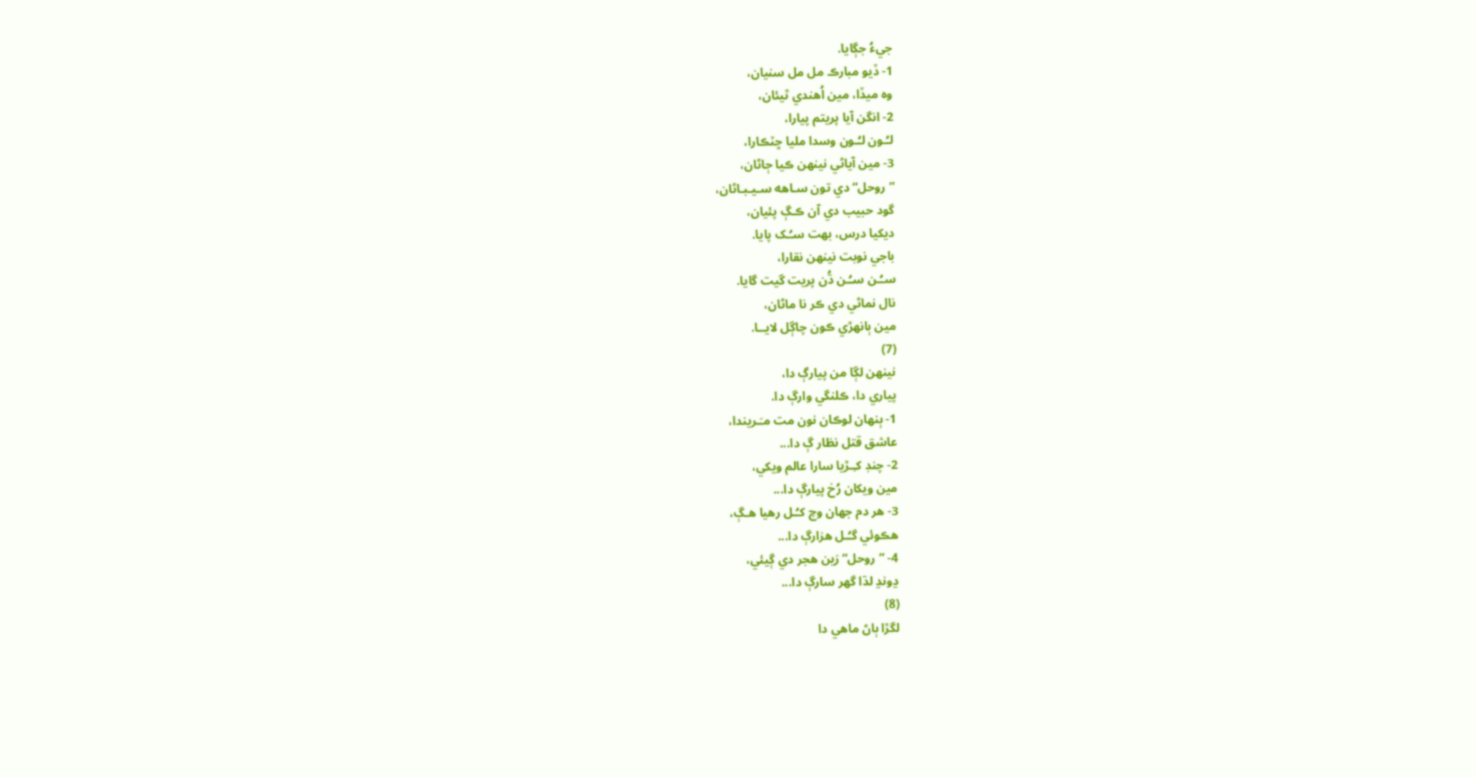جيءُ جڳايا.
1- ڏيو مبارڪ مل مل سنيان،
وه ميڏا، مين اُهندي ٿيئان،
2- انگن آيا پريتم پيارا،
لـُـون لـُـون وسدا مليا ڇٽڪارا،
3- مين آياڻي نينهن ڪيا ڄاڻان،
”روحل“ دي تون سـاهه سـيـبـاڻان،
گود حبيب دي آن ڪـڳ پئيان،
ديکيا درس، بهت سـُـک پايا.
باجي نوبت نينهن نقارا،
سـُـن سـُـن ڌُن پريت گيت گايا.
نال نماڻي دي ڪر نا ماڻان،
مين ٻانهڙي ڪون چاڳل لايــا.
(7)
نينهن لڳا من پيارڳ دا،
پياري دا، ڪلنگي وارڳ دا.
1- ٻنهان لوڪان نون مت مـَـريندا،
عاشق قتل نظار ڳ دا...
2- چنڊ کـِـڙيا سارا عالم ويکي،
مين ويکان رُخ پيارڳ دا...
3- هر دم جهان وچ کـُـل رهيا هـڳ،
هڪوئي گـُـل هزارڳ دا...
4- ”روحل“ رَين هجر دي ڳيئي،
ڍونڍ لڌا گهر سارڳ دا...
(8)
لگڙا ٻاڻ ماهي دا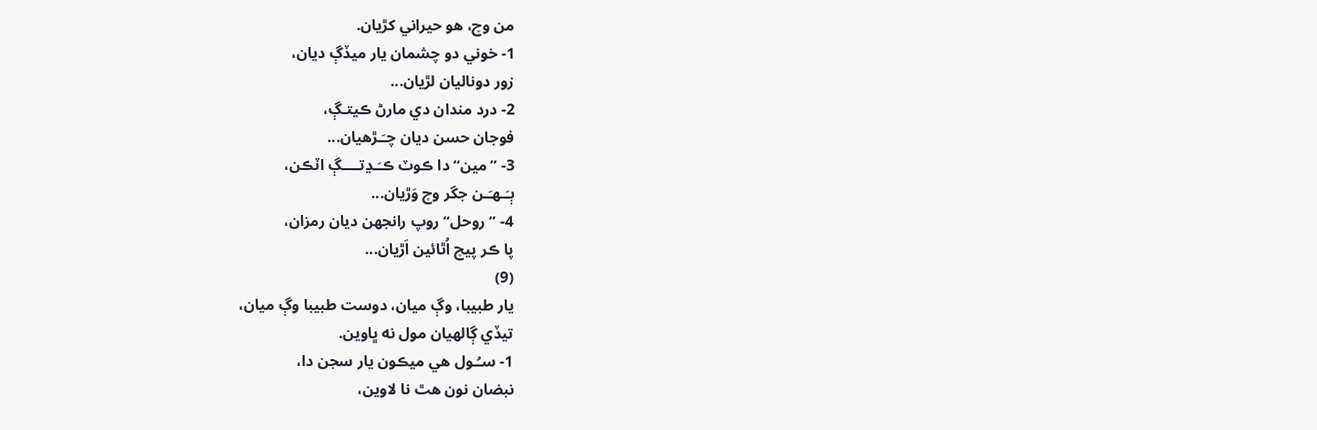من وچ، هو حيراني کڙيان.
1- خوني دو چشمان يار ميڏڳ ديان،
زور دوناليان لڙيان...
2- درد مندان دي مارڻ ڪيتـڳ،
فوجان حسن ديان چـَـڙهيان...
3- ”مين“ دا ڪوٽ ڪـَـڍتــــڳ اٽڪن،
ٻـَـهـَـن جگر وچ وَڙيان...
4- ”روحل“ روپ رانجهن ديان رمزان،
پا ڪر پيچ اُٿائين اَڙيان...
(9)
يار طبيبا، وڳ ميان، دوست طبيبا وڳ ميان،
تيڏي ڳالهيان مول نه ڀاوين.
1- سـُـول هي ميڪون يار سجن دا،
نبضان نون هٿ نا لاوين،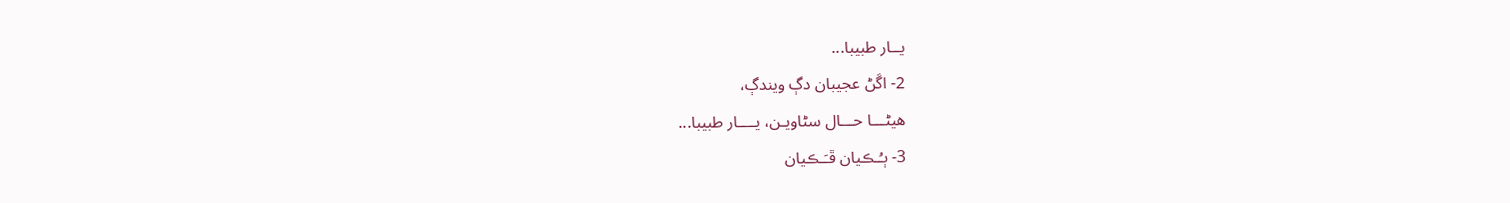يــار طبيبا...
2- اڱڻ عجيبان دڳ ويندڳ،
هيڻـــا حـــال سڻاويـن، يــــار طبيبا...
3- ٻـُـڪيان ڦـَـڪيان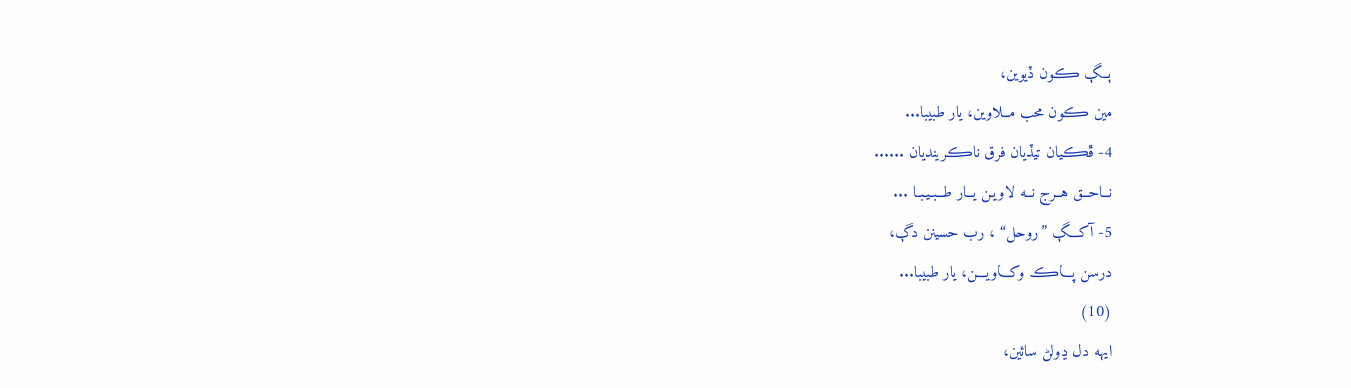ٻــڳ ڪون ڏيوين،
مين ڪون محب مــلاوين، يار طبيبا...
4- ڦڪيان تيڏيان فرق ناڪرينديان ......
نــاحــق هــرج نــه لاويـن يــار طــبـيـبـا ...
5- آکـــڳ ”روحل“ ، رب حسينن دڳ،
درسن پـــاڪ وکـــاويـــن، يار طبيبا...
(10)
ايهه دل ڍولڻ سائين،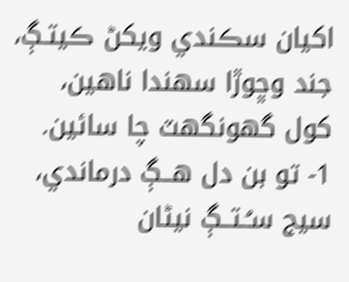اکيان سڪندي ويکڻ ڪيتـڳ،
جند وڇوڙا سهندا ناهين،
کول گهونگهٽ چا سائين.
1- تو بن دل هــڳ درماندي،
سيج سـُـتــڳ نيڻان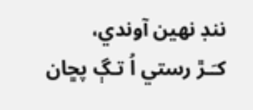ننڊ نهين آوندي،
کـَـڙ رستي اُ تـڳ پڇان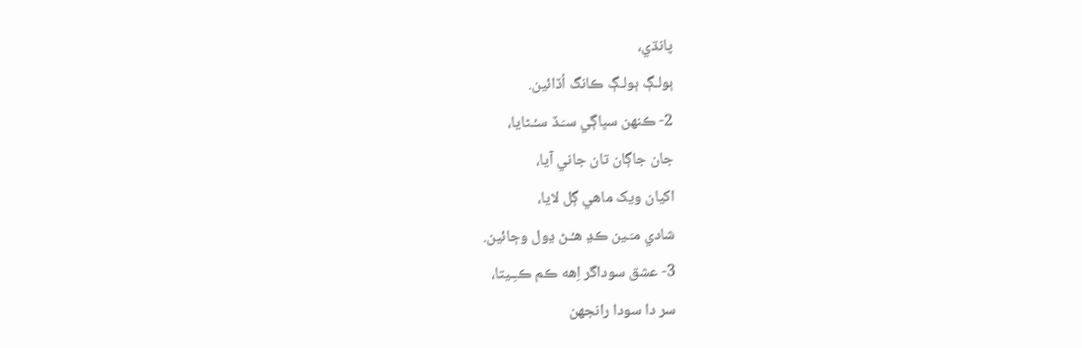پانڌي،
ٻولـڳ ٻولـڳ ڪانگ اُڏائين.
2- ڪنهن سڀاڳي سـَـڏ سـُـڻايا،
جان جاڳان تان جاني آيا،
اکيان ويک ماهي ڳل لايا،
شادي مـَـين ڪڍ هـُـڻ ڍول وڄائين.
3- عشق سوداگر اِهه ڪم ڪـِـيتا،
سر دا سودا رانجهن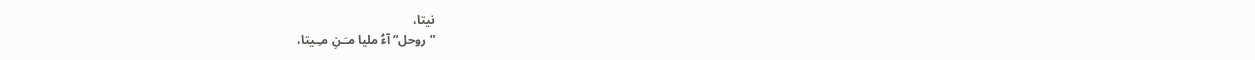نيتا،
”روحل“ آءُ مليا مـَـنِ مـِـيتا،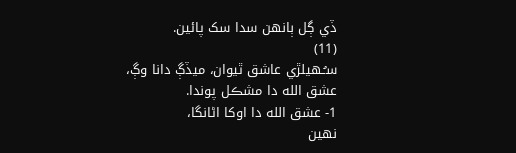ڏي ڳل ٻانهن سدا سک پائين.
(11)
سـُـهيلڙي عاشق ٿيوان، ميڏڳ دانا وڳ،
عشق الله دا مشڪل پوندا.
1- عشق الله دا اوکا اڻانگا،
نهين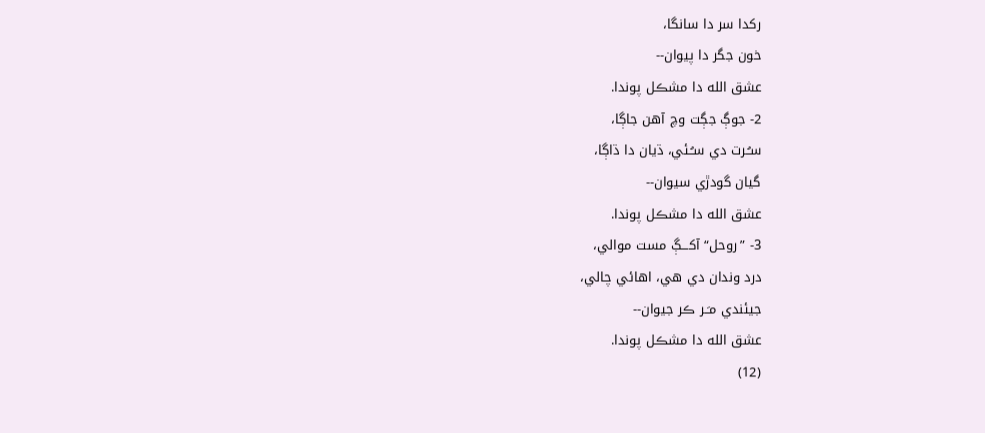رکدا سر دا سانگا،
خون جگر دا پيوان--
عشق الله دا مشڪل پوندا.
2- جوڳ جڳت وچ آهن جاڳا،
سـُـرت دي سـُـئي، ڌيان دا ڌاڳا،
گيان گودڙي سيوان--
عشق الله دا مشڪل پوندا.
3- ”روحل“ آکـــڳ مست موالي،
درد وندان دي هي، اهائي چالي،
جيئندي مـَـر ڪر جيوان--
عشق الله دا مشڪل پوندا.
(12)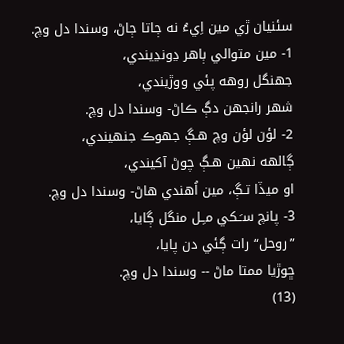سئنيان ڙي مين اِيءُ نه ڄاتا ڄاڻ، وسندا دل وچ.
1- مين متوالي ٻاهر ڍونڍيندي،
جهنگل روهه پئي ووڙيندي،
شهر رانجهن دڳ ڪاڻ- وسندا دل وچ.
2- لؤن لؤن وچ هـڳ جهوڪ جنهيندي،
ڳالهه نهين هـڳ چوڻ آکيندي،
او ميڏا تـڳ، مين اُهندي هاڻ- وسندا دل وچ.
3- پانچ سـَـکي مـِـل منگل ڳايا،
”روحل“ رات ڳئي دن پايا،
ڇوڙيا ممتا ماڻ -- وسندا دل وچ.
(13)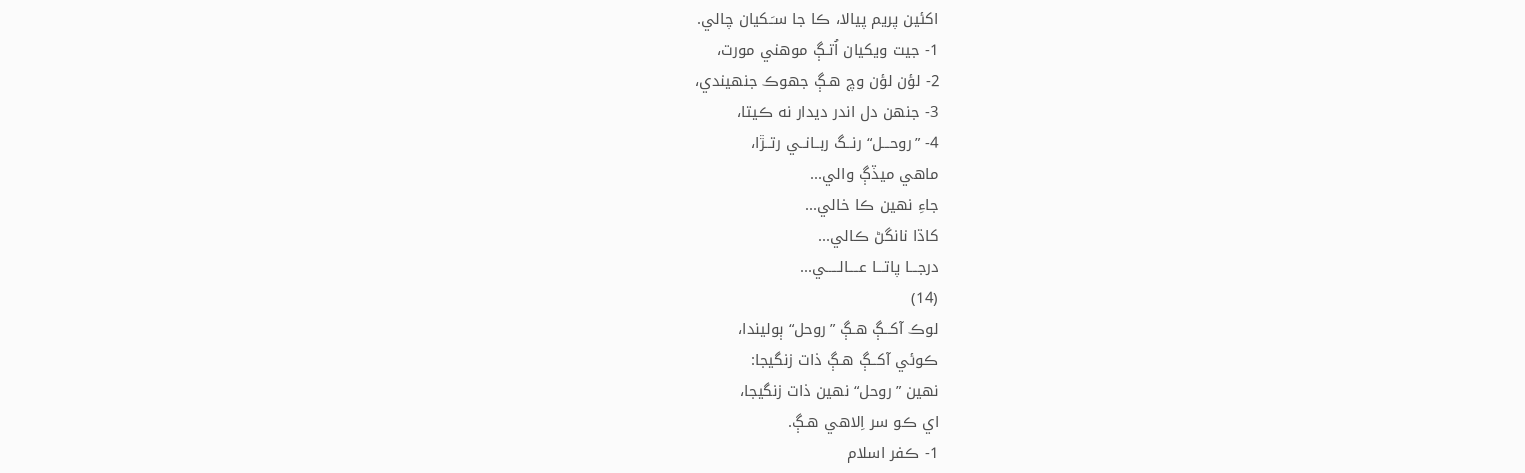اکئين پريم پيالا، ڪا جا سـَـکيان چالي.
1- جيت ويکيان اُتـڳ موهني مورت،
2- لؤن لؤن وچ هـڳ جهوڪ جنهيندي،
3- جنهن دل اندر ديدار نه ڪيتا،
4- ”روحـــل“ رنــگ ربــانــي رتــڙا،
ماهي ميڏڳ والي...
جاءِ نهين ڪا خالي...
کاڌا نانگڻ ڪالي...
درجـــا پاتـــا عــــالـــــي...
(14)
لوڪ آکــڳ هـڳ ”روحل“ ٻوليندا،
ڪوئي آکــڳ هـڳ ذات زنگيجا:
نهين ”روحل“ نهين ذات زنگيجا،
اي ڪو سر اِلاهي هـڳ.
1- ڪفر اسلام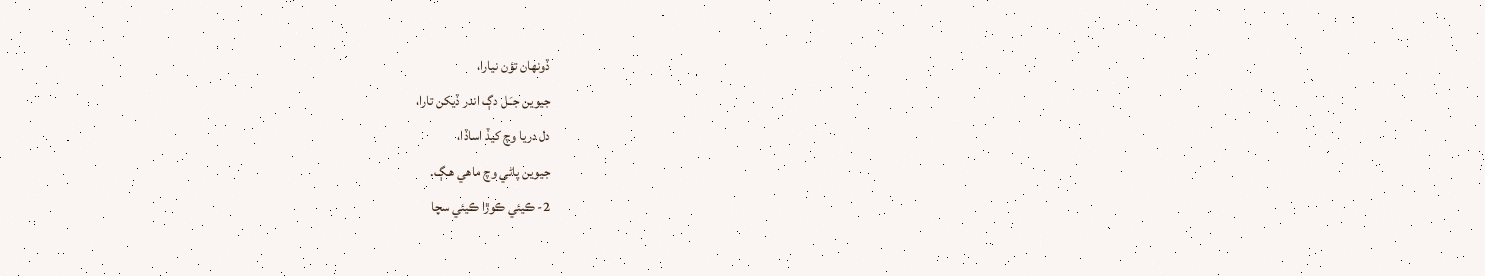ڏونهان تؤن نيارا،
جيوين جـَـل دڳ اندر ڏيکن تارا،
دل دريا وچ کيڏ اساڏا،
جيوين پاڻي وچ ماهي هـڳ.
2- ڪيئي ڪوڙا ڪيئي سچا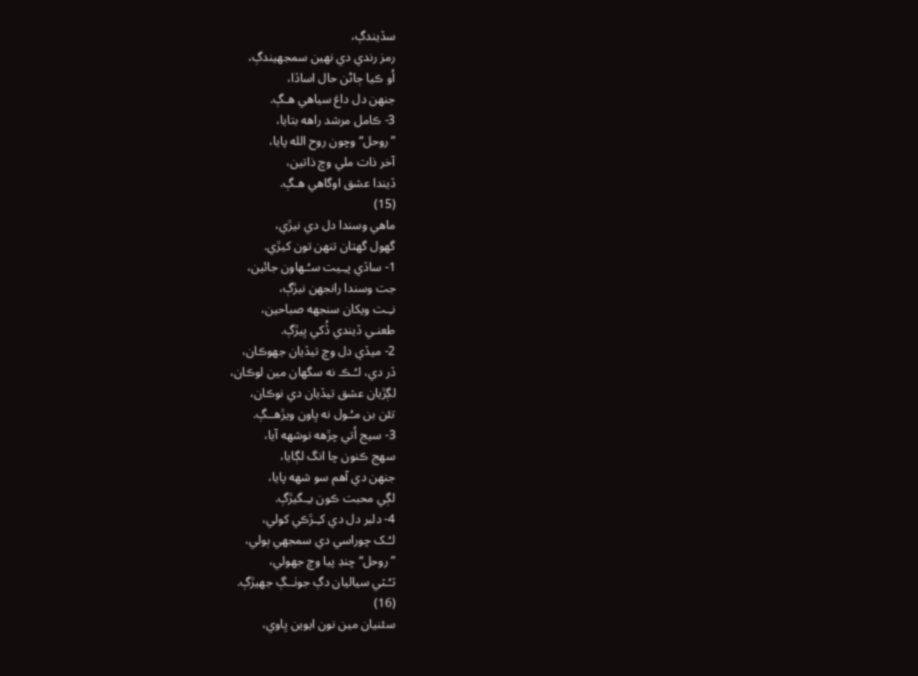سڏيندڳ،
رمز رندي دي نهين سمجهيندڳ،
اُو ڪيا ڄاڻن حال اساڏا،
جنهن دل داغ سياهي هـڳ.
3- ڪامل مرشد راهه بتايا،
”روحل“ وچون روح الله پايا،
آخر ذات ملي وچ ذاتين،
ڏيندا عشق اوگاهي هـڳ.
(15)
ماهي وسندا دل دي نيڙي،
گهول گهتان تنهن تون کيڙي.
1- ساڏي پـِـيت سـُـهاون جائين،
جت وسندا رانجهن نيڙڳ،
نـِـت ويکان سنجهه صباحين،
طعنـي ڏيندي ڏُکي ڀيڙڳ.
2- ميڏي دل وچ تيڏيان جهوڪان،
ڏر دي، لـُـڪ نه سگهان مين لوڪان،
لڳڙيان عشق تيڏيان دي نوڪان،
تئن بن مـُـول نه ڀاون ويڙهــڳ.
3- سيج اُتي چڙهه نوشهه آيا،
سهج ڪنون چا انگ لڳايا،
جنهن دي آهم سو شهه پايا،
لڳي محبت ڪون بـِـگيڙڳ.
4- دلبر دل دي کـِـڙڪي کولي،
لـُـک چوراسي دي سمجهي ٻولي،
”روحل“ چنڊ پيا وچ جهولي،
ٽـُـٽي سياليان دڳ جوٺــڳ جهيڙڳ.
(16)
سئنيان مين نون ايوين ڀاوي،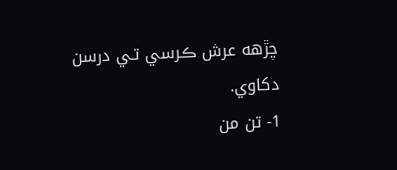چڙهه عرش ڪرسي تـي درسن دکاوي.
1- تن من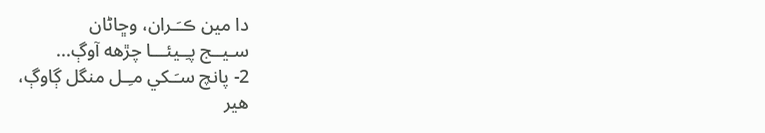دا مين ڪـَـران، وڇاڻان
سـيــج پـِـيئـــا چڙهه آوڳ...
2- پانچ سـَـکي مـِـل منگل ڳاوڳ،
هير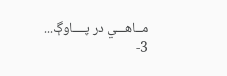مــاهـــي در پــــاوڳ...
3-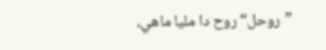”روحل“ روح دا مليا ماهي،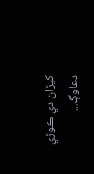کيڙان دي ڪوڙي دعاوڳ...